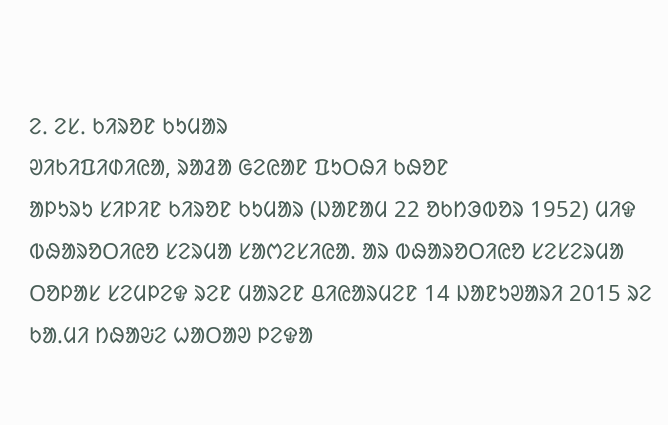ᱮᱹ ᱮᱥᱹ ᱠᱤᱨᱚᱱ ᱠᱩᱢᱟᱨ
ᱣᱤᱠᱤᱯᱤᱰᱤᱭᱟ, ᱨᱟᱲᱟ ᱜᱮᱭᱟᱱ ᱯᱩᱛᱷᱤ ᱠᱷᱚᱱ
ᱟᱞᱩᱨᱩ ᱥᱤᱞᱤᱱ ᱠᱤᱨᱚᱱ ᱠᱩᱢᱟᱨ (ᱡᱟᱱᱟᱢ 22 ᱚᱠᱴᱳᱵᱚᱨ 1952) ᱢᱤᱫ ᱵᱷᱟᱨᱚᱛᱤᱭᱚ ᱥᱮᱨᱢᱟ ᱥᱟᱬᱮᱥᱤᱭᱟ. ᱟᱨ ᱵᱷᱟᱨᱚᱛᱤᱭᱚ ᱥᱮᱥᱮᱨᱢᱟ ᱛᱚᱞᱟᱥ ᱥᱮᱢᱞᱮᱫ ᱨᱮᱱ ᱢᱟᱨᱮᱱ ᱪᱤᱭᱟᱨᱢᱮᱱ 14 ᱡᱟᱱᱩᱣᱟᱨᱤ 2015 ᱨᱮ ᱠᱟᱹᱢᱤ ᱴᱷᱟᱶᱮ ᱦᱟᱛᱟᱣ ᱞᱮᱫᱟ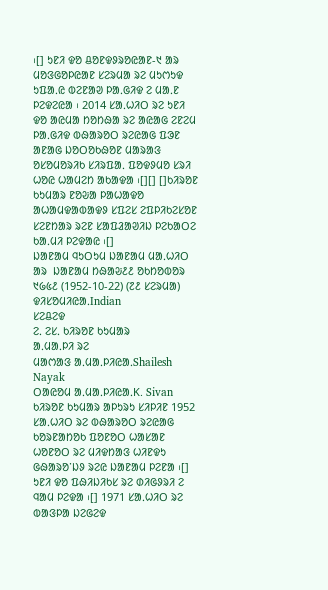᱾[] ᱩᱱᱤ ᱫᱚ ᱪᱚᱱᱫᱽᱨᱚᱭᱟᱱ-᱑ ᱟᱨ ᱢᱚᱝᱜᱚᱞᱭᱟᱱ ᱥᱮᱨᱢᱟ ᱨᱮ ᱢᱩᱬᱩᱫ ᱩᱯᱟᱹᱭ ᱵᱮᱱᱟᱣ ᱞᱟᱹᱜᱤᱫ ᱮ ᱢᱟᱹᱱ ᱞᱮᱫᱮᱭᱟ ᱾ 2014 ᱥᱟᱹᱦᱤᱛ ᱨᱮ ᱩᱱᱤ ᱫᱚ ᱟᱭᱢᱟ ᱴᱚᱴᱷᱟ ᱨᱮ ᱟᱭᱟᱜ ᱮᱱᱮᱢ ᱞᱟᱹᱜᱤᱫ ᱵᱷᱟᱨᱚᱛ ᱨᱮᱭᱟᱜ ᱯᱳᱱ ᱟᱱᱟᱜ ᱡᱚᱛᱚᱠᱷᱚᱱ ᱢᱟᱨᱟᱝ ᱚᱥᱚᱢᱚᱨᱤᱠ ᱥᱤᱨᱯᱟᱹ ᱯᱚᱫᱽᱢᱚ ᱥᱨᱤ ᱦᱚᱭ ᱦᱟᱢᱮᱴ ᱟᱠᱟᱫᱟ ᱾[][] []ᱠᱤᱨᱚᱱ ᱠᱩᱢᱟᱨ ᱱᱚᱶᱟ ᱞᱟᱦᱟᱫᱚ ᱟᱦᱟᱢᱫᱟᱵᱟᱫᱽ ᱥᱯᱮᱥ ᱮᱯᱞᱤᱠᱮᱥᱚᱱ ᱥᱮᱱᱴᱟᱨ ᱨᱮᱱ ᱥᱟᱯᱲᱟᱣᱤᱡ ᱞᱮᱠᱟᱛᱮ ᱠᱟᱹᱢᱤ ᱞᱮᱫᱟᱭ ᱾[]
ᱡᱟᱱᱟᱢ ᱧᱩᱛᱩᱢ ᱡᱟᱱᱟᱢ ᱢᱟᱹᱦᱤᱛ  ᱟᱨ  ᱡᱟᱱᱟᱢ ᱴᱷᱟᱶ᱒᱒ ᱚᱠᱴᱚᱵᱚᱨ ᱑᱙᱕᱒ (1952-10-22) (᱗᱒ ᱥᱮᱨᱢᱟ)
ᱫᱤᱥᱚᱢᱤᱭᱟᱹIndian
ᱥᱮᱪᱮᱫ
ᱮᱹ ᱮᱥᱹ ᱠᱤᱨᱚᱱ ᱠᱩᱢᱟᱨ
ᱟᱹᱢᱟᱹᱞᱤ ᱨᱮ
ᱢᱟᱬᱟᱝ ᱟᱹᱢᱟᱹᱞᱤᱭᱟᱹShailesh Nayak
ᱛᱟᱭᱚᱢ ᱟᱹᱢᱟᱹᱞᱤᱭᱟᱹK. Sivan
ᱠᱤᱨᱚᱱ ᱠᱩᱢᱟᱨ ᱟᱞᱩᱨᱩ ᱥᱤᱞᱤᱱ 1952 ᱥᱟᱹᱦᱤᱛ ᱨᱮ ᱵᱷᱟᱨᱚᱛ ᱨᱮᱭᱟᱜ ᱠᱚᱨᱱᱟᱴᱚᱠ ᱯᱚᱱᱚᱛ ᱦᱟᱥᱟᱱ ᱦᱚᱱᱚᱛ ᱨᱮ ᱢᱤᱫᱴᱟᱝ ᱦᱤᱱᱫᱩ ᱜᱷᱟᱨᱚᱸᱡᱽ ᱨᱮᱭ ᱡᱟᱱᱟᱢ ᱞᱮᱱᱟ ᱾[] ᱩᱱᱤ ᱫᱚ ᱯᱷᱤᱡᱤᱠᱥ ᱨᱮ ᱰᱤᱜᱽᱨᱤ ᱮ ᱧᱟᱢ ᱞᱮᱫᱟ ᱾[] 1971 ᱥᱟᱹᱦᱤᱛ ᱨᱮ ᱵᱟᱝᱞᱟ ᱡᱮᱜᱮᱫ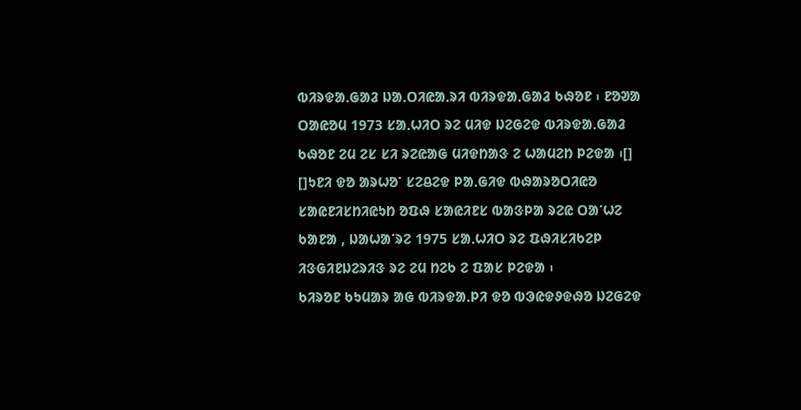ᱵᱤᱨᱫᱟᱹᱜᱟᱲ ᱡᱟᱹᱛᱤᱭᱟᱹᱨᱤ ᱵᱤᱨᱫᱟᱹᱜᱟᱲ ᱠᱷᱚᱱ ᱾ ᱱᱚᱣᱟ ᱛᱟᱭᱚᱢ 1973 ᱥᱟᱹᱦᱤᱛ ᱨᱮ ᱢᱤᱫ ᱡᱮᱜᱮᱫ ᱵᱤᱨᱫᱟᱹᱜᱟᱲ ᱠᱷᱚᱱ ᱮᱢ ᱮᱥ ᱥᱤ ᱨᱮᱭᱟᱜ ᱢᱤᱫᱴᱟᱝ ᱮ ᱦᱟᱢᱮᱴ ᱞᱮᱫᱟ ᱾[] []ᱩᱱᱤ ᱫᱚ ᱟᱨᱦᱚᱸ ᱥᱮᱪᱮᱫ ᱞᱟᱹᱜᱤᱫ ᱵᱷᱟᱨᱚᱛᱤᱭᱚ ᱥᱟᱭᱱᱤᱥᱴᱤᱭᱩᱴ ᱚᱯᱷ ᱥᱟᱭᱤᱱᱥ ᱵᱟᱝᱞᱟ ᱨᱮᱭ ᱛᱟᱸᱦᱮ ᱠᱟᱱᱟ , ᱡᱟᱦᱟᱸᱨᱮ 1975 ᱥᱟᱹᱦᱤᱛ ᱨᱮ ᱯᱷᱤᱥᱤᱠᱮᱞ ᱤᱝᱜᱤᱱᱡᱮᱨᱤᱝ ᱨᱮ ᱮᱢ ᱴᱮᱠ ᱮ ᱯᱟᱥ ᱞᱮᱫᱟ ᱾
ᱠᱤᱨᱚᱱ ᱠᱩᱢᱟᱨ ᱟᱜ ᱵᱤᱨᱫᱟᱹᱞᱤ ᱫᱚ ᱵᱳᱭᱫᱽᱫᱷᱚ ᱡᱮᱜᱮᱫ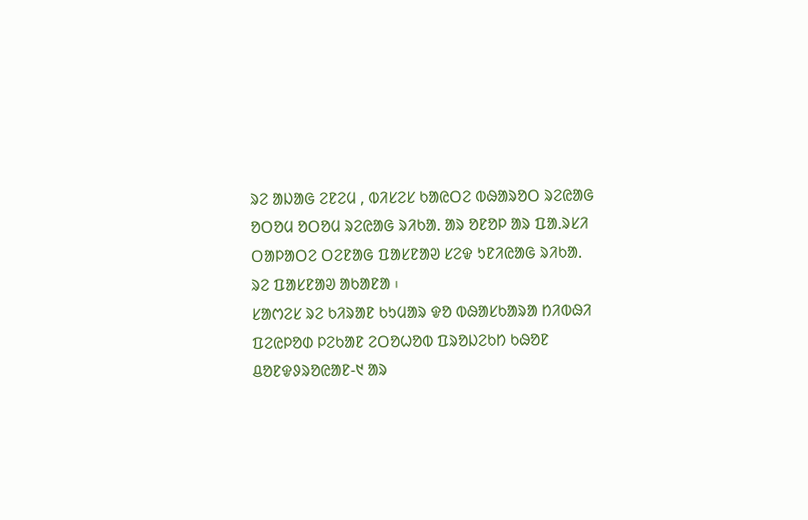ᱨᱮ ᱟᱡᱟᱜ ᱮᱱᱮᱢ , ᱵᱤᱥᱮᱥ ᱠᱟᱭᱛᱮ ᱵᱷᱟᱨᱚᱛ ᱨᱮᱭᱟᱜ ᱚᱛᱚᱢ ᱚᱛᱚᱢ ᱨᱮᱭᱟᱜ ᱨᱤᱠᱟᱹ ᱟᱨ ᱚᱱᱚᱞ ᱟᱨ ᱯᱟᱹᱨᱥᱤ ᱛᱟᱞᱟᱛᱮ ᱛᱮᱱᱟᱜ ᱯᱟᱥᱱᱟᱣ ᱥᱮᱫ ᱩᱱᱤᱭᱟᱜ ᱨᱤᱠᱟᱹ ᱨᱮ ᱯᱟᱥᱱᱟᱣ ᱟᱠᱟᱱᱟ ᱾
ᱥᱟᱬᱮᱥ ᱨᱮ ᱠᱤᱨᱟᱱ ᱠᱩᱢᱟᱨ ᱫᱚ ᱵᱷᱟᱥᱠᱟᱨᱟ ᱴᱤᱵᱷᱤ ᱯᱮᱭᱞᱚᱰ ᱞᱮᱠᱟᱱ ᱮᱛᱚᱦᱚᱵ ᱯᱨᱚᱡᱮᱠᱴ ᱠᱷᱚᱱ ᱪᱚᱱᱫᱽᱨᱚᱭᱟᱱ-᱑ ᱟᱨ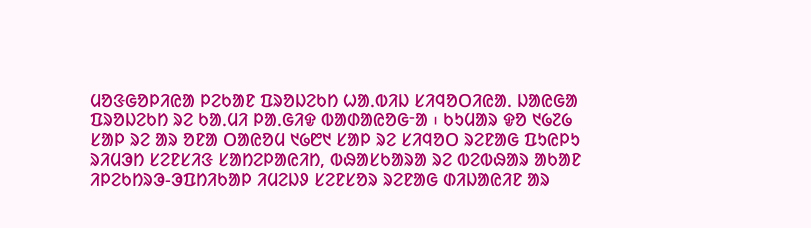ᱢᱚᱝᱜᱚᱞᱤᱭᱟ ᱞᱮᱠᱟᱱ ᱯᱨᱚᱡᱮᱠᱴ ᱦᱟᱹᱵᱤᱡ ᱥᱤᱧᱚᱛᱤᱭᱟᱹ ᱡᱟᱭᱜᱟ ᱯᱨᱚᱡᱮᱠᱴ ᱨᱮ ᱠᱟᱹᱢᱤ ᱞᱟᱹᱜᱤᱫ ᱵᱟᱰᱟᱭᱚᱜᱼᱟ ᱾ ᱠᱩᱢᱟᱨ ᱫᱚ ᱑᱙᱗᱙ ᱥᱟᱞ ᱨᱮ ᱟᱨ ᱚᱱᱟ ᱛᱟᱭᱚᱢ ᱑᱙᱘᱑ ᱥᱟᱞ ᱨᱮ ᱥᱤᱧᱚᱛ ᱨᱮᱱᱟᱜ ᱯᱩᱭᱞᱩ ᱨᱤᱢᱳᱴ ᱥᱮᱱᱥᱤᱝ ᱥᱟᱴᱮᱞᱟᱭᱤᱴ, ᱵᱷᱟᱥᱠᱟᱨᱟ ᱨᱮ ᱵᱮᱵᱷᱟᱨ ᱟᱠᱟᱱ ᱤᱞᱮᱠᱴᱨᱳ-ᱳᱯᱴᱤᱠᱟᱞ ᱤᱢᱮᱡᱽ ᱥᱮᱱᱥᱚᱨ ᱨᱮᱱᱟᱜ ᱰᱤᱡᱟᱭᱤᱱ ᱟᱨ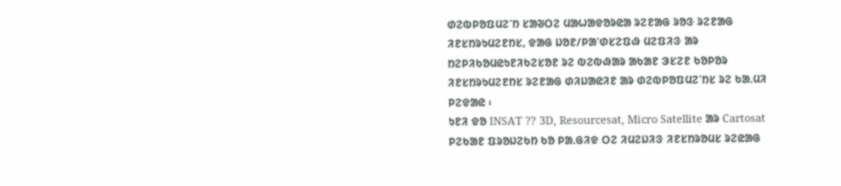ᱰᱮᱵᱞᱚᱯᱢᱮᱸᱴ ᱥᱟᱶᱛᱮ ᱢᱟᱦᱟᱫᱚᱨᱭᱟ ᱨᱮᱱᱟᱜ ᱨᱚᱝ ᱨᱮᱱᱟᱜ ᱤᱱᱥᱴᱨᱩᱢᱮᱱᱴᱥ, ᱫᱟᱜ ᱡᱚᱱ/ᱞᱟᱸᱰᱥᱮᱯᱷ ᱢᱮᱯᱤᱝ ᱟᱨ ᱴᱮᱞᱤᱠᱚᱢᱭᱩᱱᱤᱠᱮᱥᱚᱱ ᱨᱮ ᱵᱮᱵᱷᱟᱨ ᱟᱠᱟᱱ ᱳᱥᱮᱱ ᱠᱚᱞᱚᱨ ᱤᱱᱥᱴᱨᱩᱢᱮᱱᱴᱥ ᱨᱮᱱᱟᱜ ᱰᱤᱡᱟᱭᱤᱱ ᱟᱨ ᱰᱮᱵᱞᱚᱯᱢᱮᱸᱴᱥ ᱨᱮ ᱠᱟᱹᱢᱤ ᱞᱮᱫᱟᱭ ᱾
ᱩᱱᱤ ᱫᱚ INSAT ⁇ 3D, Resourcesat, Micro Satellite ᱟᱨ Cartosat ᱞᱮᱠᱟᱱ ᱯᱨᱚᱡᱮᱠᱴ ᱠᱚ ᱞᱟᱹᱜᱤᱫ ᱛᱮ ᱤᱢᱮᱡᱤᱝ ᱤᱱᱥᱴᱨᱚᱢᱥ ᱨᱮᱭᱟᱜ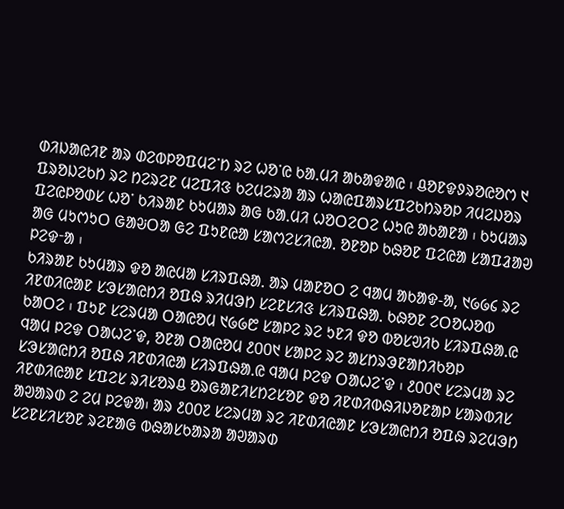ᱰᱤᱡᱟᱭᱤᱱ ᱟᱨ ᱰᱮᱵᱞᱚᱯᱢᱮᱸᱴ ᱨᱮ ᱦᱚᱸᱭ ᱠᱟᱹᱢᱤ ᱟᱠᱟᱫᱟᱭ ᱾ ᱪᱚᱱᱫᱽᱨᱚᱭᱚᱬ ᱑ ᱯᱨᱚᱡᱮᱠᱴ ᱨᱮ ᱴᱮᱨᱮᱱ ᱢᱮᱯᱤᱝ ᱠᱮᱢᱮᱨᱟ ᱟᱨ ᱦᱟᱭᱯᱟᱨᱥᱯᱮᱠᱴᱨᱚᱞ ᱤᱢᱮᱡᱚᱨ ᱯᱮᱭᱞᱚᱰᱥ ᱦᱚᱸ ᱠᱤᱨᱟᱱ ᱠᱩᱢᱟᱨ ᱟᱜ ᱠᱟᱹᱢᱤ ᱦᱚᱛᱮᱛᱮ ᱦᱩᱭ ᱟᱠᱟᱱᱟ ᱾ ᱠᱩᱢᱟᱨ ᱟᱜ ᱢᱩᱬᱩᱛ ᱜᱟᱶᱛᱟ ᱜᱮ ᱯᱩᱱᱭᱟ ᱥᱟᱬᱮᱥᱤᱭᱟᱹ ᱚᱱᱚᱞ ᱠᱷᱚᱱ ᱯᱮᱭᱟ ᱥᱟᱯᱲᱟᱣ ᱞᱮᱫᱼᱟ ᱾
ᱠᱤᱨᱟᱱ ᱠᱩᱢᱟᱨ ᱫᱚ ᱟᱭᱢᱟ ᱥᱤᱨᱯᱷᱟᱹ ᱟᱨ ᱢᱟᱱᱚᱛ ᱮ ᱧᱟᱢ ᱟᱠᱟᱫ-ᱟ, ᱑᱙᱙᱔ ᱨᱮ ᱤᱱᱰᱤᱭᱟᱱ ᱥᱳᱥᱟᱭᱴᱤ ᱚᱯᱷ ᱨᱤᱢᱳᱴ ᱥᱮᱱᱥᱤᱝ ᱥᱤᱨᱯᱷᱟᱹ ᱠᱷᱚᱱ ᱮᱛᱚᱦᱚᱵ ᱠᱟᱛᱮ ᱾ ᱯᱩᱱ ᱥᱮᱨᱢᱟ ᱛᱟᱭᱚᱢ ᱑᱙᱙᱘ ᱥᱟᱞᱮ ᱨᱮ ᱩᱱᱤ ᱫᱚ ᱵᱚᱥᱣᱤᱠ ᱥᱤᱨᱯᱷᱟᱹᱭ ᱧᱟᱢ ᱞᱮᱫ ᱛᱟᱦᱮᱸᱫ, ᱚᱱᱟ ᱛᱟᱭᱚᱢ ᱒᱐᱐᱑ ᱥᱟᱞᱮ ᱨᱮ ᱟᱥᱴᱨᱳᱱᱟᱴᱤᱠᱚᱞ ᱥᱳᱥᱟᱭᱴᱤ ᱚᱯᱷ ᱤᱱᱰᱤᱭᱟ ᱥᱤᱨᱯᱷᱟᱹᱭ ᱧᱟᱢ ᱞᱮᱫ ᱛᱟᱦᱮᱸᱫ ᱾ ᱒᱐᱐᱖ ᱥᱮᱨᱢᱟ ᱨᱮ ᱤᱱᱰᱤᱭᱟᱱ ᱥᱯᱮᱥ ᱨᱤᱥᱚᱨᱪ ᱚᱨᱜᱟᱱᱤᱥᱴᱮᱥᱚᱱ ᱫᱚ ᱤᱱᱰᱤᱵᱷᱤᱡᱚᱱᱟᱞ ᱥᱟᱨᱵᱤᱥ ᱟᱣᱟᱨᱰ ᱮ ᱮᱢ ᱞᱮᱫᱟ᱾ ᱟᱨ ᱒᱐᱐᱗ ᱥᱮᱨᱢᱟ ᱨᱮ ᱤᱱᱰᱤᱭᱟᱱ ᱥᱳᱥᱟᱭᱴᱤ ᱚᱯᱷ ᱨᱮᱢᱳᱴ ᱥᱮᱱᱥᱤᱥᱚᱱ ᱨᱮᱱᱟᱜ ᱵᱷᱟᱥᱠᱟᱨᱟ ᱟᱣᱟᱨᱰ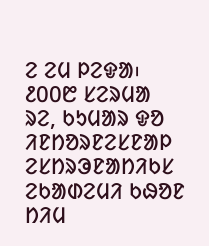ᱮ ᱮᱢ ᱞᱮᱫᱟ᱾ ᱒᱐᱐᱘ ᱥᱮᱨᱢᱟ ᱨᱮ, ᱠᱩᱢᱟᱨ ᱫᱚ ᱤᱱᱴᱚᱨᱱᱮᱥᱱᱟᱞ ᱮᱥᱴᱨᱳᱱᱟᱴᱤᱠᱥ ᱮᱠᱟᱰᱮᱢᱤ ᱠᱷᱚᱱ ᱴᱤᱢ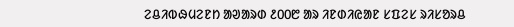ᱮᱪᱤᱵᱷᱢᱮᱱᱴ ᱟᱣᱟᱨᱰ ᱒᱐᱐᱘ ᱟᱨ ᱤᱱᱰᱤᱭᱟᱱ ᱥᱯᱮᱥ ᱨᱤᱥᱚᱨᱪ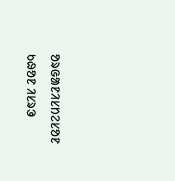ᱚᱨᱜᱟᱱᱤᱥᱴᱮᱥᱚᱱ ᱠᱷᱚᱱ ᱤᱥᱨᱳ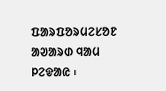ᱯᱟᱨᱯᱚᱨᱢᱮᱥᱚᱱ ᱟᱣᱟᱨᱰ ᱧᱟᱢ ᱞᱮᱫᱟᱭ ᱾